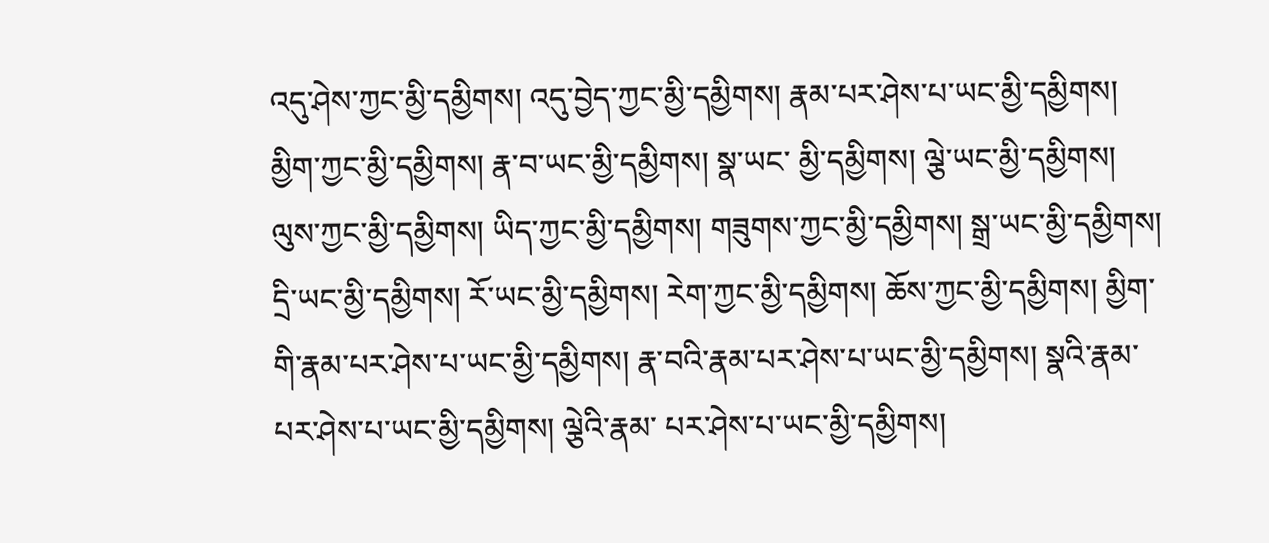འདུ་ཤེས་ཀྱང་མྱི་དམྱིགས། འདུ་བྱེད་ཀྱང་མྱི་དམྱིགས། རྣམ་པར་ཤེས་པ་ཡང་མྱི་དམྱིགས། མྱིག་ཀྱང་མྱི་དམྱིགས། རྣ་བ་ཡང་མྱི་དམྱིགས། སྣ་ཡང་ མྱི་དམྱིགས། ལྕེ་ཡང་མྱི་དམྱིགས། ལུས་ཀྱང་མྱི་དམྱིགས། ཡིད་ཀྱང་མྱི་དམྱིགས། གཟུགས་ཀྱང་མྱི་དམྱིགས། སྒྲ་ཡང་མྱི་དམྱིགས། དྲི་ཡང་མྱི་དམྱིགས། རོ་ཡང་མྱི་དམྱིགས། རེག་ཀྱང་མྱི་དམྱིགས། ཆོས་ཀྱང་མྱི་དམྱིགས། མྱིག་གི་རྣམ་པར་ཤེས་པ་ཡང་མྱི་དམྱིགས། རྣ་བའི་རྣམ་པར་ཤེས་པ་ཡང་མྱི་དམྱིགས། སྣའི་རྣམ་པར་ཤེས་པ་ཡང་མྱི་དམྱིགས། ལྕེའི་རྣམ་ པར་ཤེས་པ་ཡང་མྱི་དམྱིགས།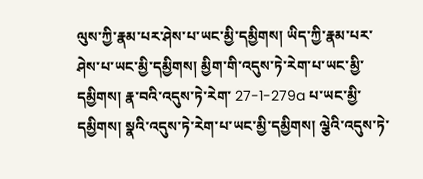ལུས་ཀྱི་རྣམ་པར་ཤེས་པ་ཡང་མྱི་དམྱིགས། ཡིད་ཀྱི་རྣམ་པར་ཤེས་པ་ཡང་མྱི་དམྱིགས། མྱིག་གི་འདུས་ཏེ་རེག་པ་ཡང་མྱི་དམྱིགས། རྣ་བའི་འདུས་ཏེ་རེག་ 27-1-279a པ་ཡང་མྱི་དམྱིགས། སྣའི་འདུས་ཏེ་རེག་པ་ཡང་མྱི་དམྱིགས། ལྕེའི་འདུས་ཏེ་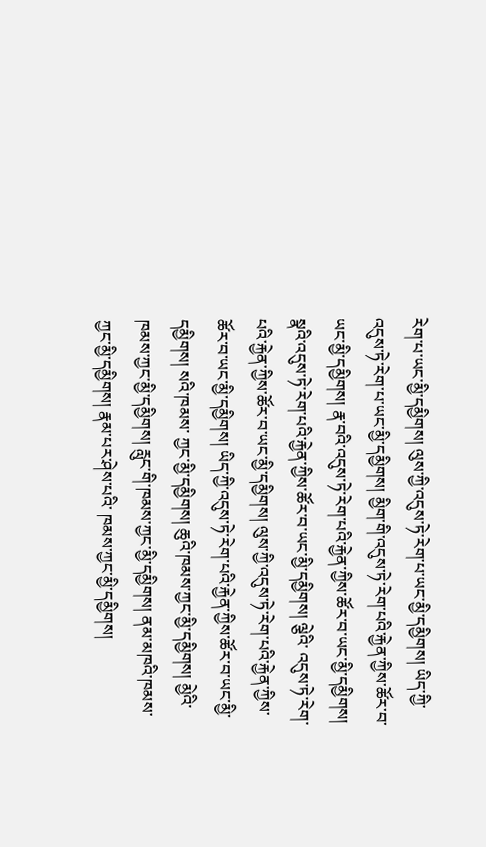རེག་པ་ཡང་མྱི་དམྱིགས། ལུས་ཀྱི་འདུས་ཏེ་རེག་པ་ཡང་མྱི་དམྱིགས། ཡིད་ཀྱི་འདུས་ཏེ་རེག་པ་ཡང་མྱི་དམྱིགས། མྱིག་གི་འདུས་ཏེ་རེག་པའི་རྐྱེན་ཀྱིས་ཚོར་བ་ཡང་མྱི་དམྱིགས། རྣ་བའི་འདུས་ཏེ་རེག་པའི་རྐྱེན་ཀྱིས་ཚོར་བ་ཡང་མྱི་དམྱིགས། སྣའི་འདུས་ཏེ་རེག་པའི་རྐྱེན་ཀྱིས་ཚོར་བ་ཡང་མྱི་དམྱིགས། ལྕེའི་ འདུས་ཏེ་རེག་པའི་རྐྱེན་ཀྱིས་ཚོར་བ་ཡང་མྱི་དམྱིགས། ལུས་ཀྱི་འདུས་ཏེ་རེག་པའི་རྐྱེན་ཀྱིས་ཚོར་བ་ཡང་མྱི་དམྱིགས། ཡིད་ཀྱི་འདུས་ཏེ་རེག་པའི་རྐྱེན་ཀྱིས་ཚོར་བ་ཡང་མྱི་དམྱིགས། སའི་ཁམས་ ཀྱང་མྱི་དམྱིགས། ཆུའི་ཁམས་ཀྱང་མྱི་དམྱིགས། མྱེའི་ཁམས་ཀྱང་མྱི་དམྱིགས། རླུང་གི་ཁམས་ཀྱང་མྱི་དམྱིགས། ནམ་མཁའི་ཁམས་ཀྱང་མྱི་དམྱིགས། རྣམ་པར་ཤེས་པའི་ ཁམས་ཀྱང་མྱི་དམྱིགས།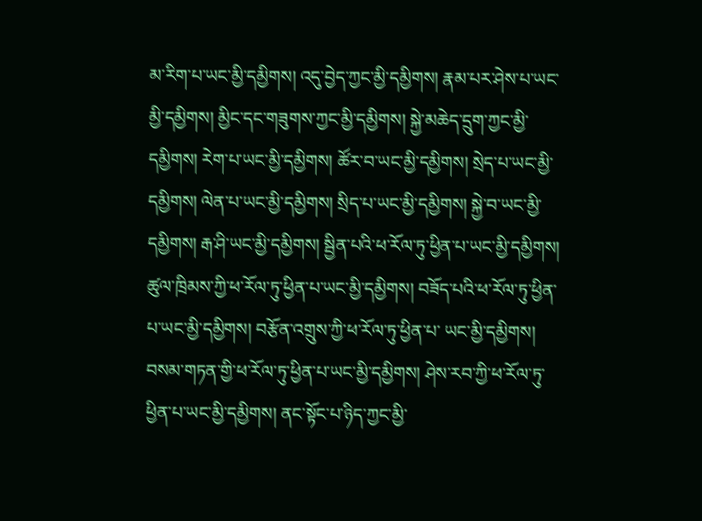མ་རིག་པ་ཡང་མྱི་དམྱིགས། འདུ་བྱེད་ཀྱང་མྱི་དམྱིགས། རྣམ་པར་ཤེས་པ་ཡང་མྱི་དམྱིགས། མྱིང་དང་གཟུགས་ཀྱང་མྱི་དམྱིགས། སྐྱེ་མཆེད་དྲུག་ཀྱང་མྱི་དམྱིགས། རེག་པ་ཡང་མྱི་དམྱིགས། ཚོར་བ་ཡང་མྱི་དམྱིགས། སྲེད་པ་ཡང་མྱི་དམྱིགས། ལེན་པ་ཡང་མྱི་དམྱིགས། སྲིད་པ་ཡང་མྱི་དམྱིགས། སྐྱེ་བ་ཡང་མྱི་དམྱིགས། རྒ་ཤི་ཡང་མྱི་དམྱིགས། སྦྱིན་པའི་ཕ་རོལ་ཏུ་ཕྱིན་པ་ཡང་མྱི་དམྱིགས། ཚུལ་ཁྲིམས་ཀྱི་ཕ་རོལ་ཏུ་ཕྱིན་པ་ཡང་མྱི་དམྱིགས། བཟོད་པའི་ཕ་རོལ་ཏུ་ཕྱིན་པ་ཡང་མྱི་དམྱིགས། བརྩོན་འགྲུས་ཀྱི་ཕ་རོལ་ཏུ་ཕྱིན་པ་ ཡང་མྱི་དམྱིགས། བསམ་གཏན་གྱི་ཕ་རོལ་ཏུ་ཕྱིན་པ་ཡང་མྱི་དམྱིགས། ཤེས་རབ་ཀྱི་ཕ་རོལ་ཏུ་ཕྱིན་པ་ཡང་མྱི་དམྱིགས། ནང་སྟོང་པ་ཉིད་ཀྱང་མྱི་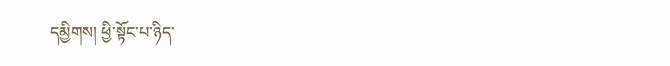དམྱིགས། ཕྱི་སྟོང་པ་ཉིད་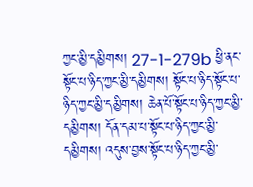ཀྱང་མྱི་དམྱིགས། 27-1-279b ཕྱི་ནང་སྟོང་པ་ཉིད་ཀྱང་མྱི་དམྱིགས། སྟོང་པ་ཉིད་སྟོང་པ་ཉིད་ཀྱང་མྱི་དམྱིགས། ཆེན་པོ་སྟོང་པ་ཉིད་ཀྱང་མྱི་དམྱིགས། དོན་དམ་པ་སྟོང་པ་ཉིད་ཀྱང་མྱི་དམྱིགས། འདུས་བྱས་སྟོང་པ་ཉིད་ཀྱང་མྱི་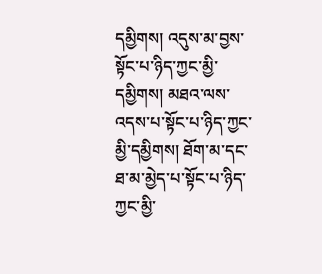དམྱིགས། འདུས་མ་བྱས་སྟོང་པ་ཉིད་ཀྱང་མྱི་དམྱིགས། མཐའ་ལས་འདས་པ་སྟོང་པ་ཉིད་ཀྱང་མྱི་དམྱིགས། ཐོག་མ་དང་ཐ་མ་མྱེད་པ་སྟོང་པ་ཉིད་ཀྱང་མྱི་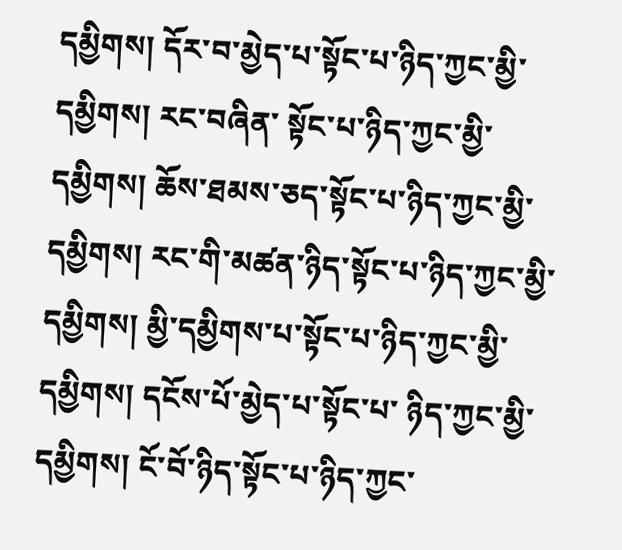དམྱིགས། དོར་བ་མྱེད་པ་སྟོང་པ་ཉིད་ཀྱང་མྱི་དམྱིགས། རང་བཞིན་ སྟོང་པ་ཉིད་ཀྱང་མྱི་དམྱིགས། ཆོས་ཐམས་ཅད་སྟོང་པ་ཉིད་ཀྱང་མྱི་དམྱིགས། རང་གི་མཚན་ཉིད་སྟོང་པ་ཉིད་ཀྱང་མྱི་དམྱིགས། མྱི་དམྱིགས་པ་སྟོང་པ་ཉིད་ཀྱང་མྱི་དམྱིགས། དངོས་པོ་མྱེད་པ་སྟོང་པ་ ཉིད་ཀྱང་མྱི་དམྱིགས། ངོ་བོ་ཉིད་སྟོང་པ་ཉིད་ཀྱང་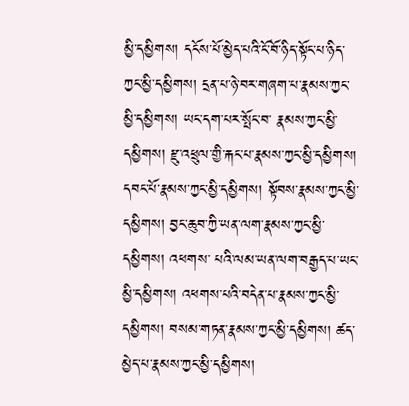མྱི་དམྱིགས། དངོས་པོ་མྱེད་པའི་ངོ་བོ་ཉིད་སྟོང་པ་ཉིད་ཀྱང་མྱི་དམྱིགས། དྲན་པ་ཉེ་བར་གཞག་པ་རྣམས་ཀྱང་མྱི་དམྱིགས། ཡང་དག་པར་སྤོང་བ་ རྣམས་ཀྱང་མྱི་དམྱིགས། རྫུ་འཕྲུལ་གྱི་རྐང་པ་རྣམས་ཀྱང་མྱི་དམྱིགས། དབང་པོ་རྣམས་ཀྱང་མྱི་དམྱིགས། སྟོབས་རྣམས་ཀྱང་མྱི་དམྱིགས། བྱང་ཆུབ་ཀྱི་ཡན་ལག་རྣམས་ཀྱང་མྱི་དམྱིགས། འཕགས་ པའི་ལམ་ཡན་ལག་བརྒྱད་པ་ཡང་མྱི་དམྱིགས། འཕགས་པའི་བདེན་པ་རྣམས་ཀྱང་མྱི་དམྱིགས། བསམ་གཏན་རྣམས་ཀྱང་མྱི་དམྱིགས། ཚད་མྱེད་པ་རྣམས་ཀྱང་མྱི་དམྱིགས།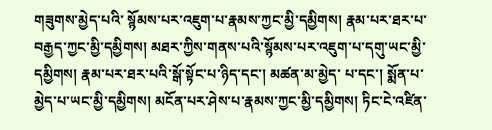གཟུགས་མྱེད་པའི་ སྙོམས་པར་འཇུག་པ་རྣམས་ཀྱང་མྱི་དམྱིགས། རྣམ་པར་ཐར་པ་བརྒྱད་ཀྱང་མྱི་དམྱིགས། མཐར་ཀྱིས་གནས་པའི་སྙོམས་པར་འཇུག་པ་དགུ་ཡང་མྱི་དམྱིགས། རྣམ་པར་ཐར་པའི་སྒོ་སྟོང་པ་ཉིད་དང་། མཚན་མ་མྱེད་ པ་དང་། སྨོན་པ་མྱེད་པ་ཡང་མྱི་དམྱིགས། མངོན་པར་ཤེས་པ་རྣམས་ཀྱང་མྱི་དམྱིགས། ཏིང་ངེ་འཛིན་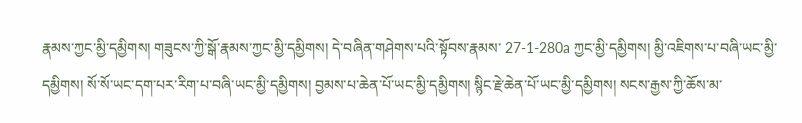རྣམས་ཀྱང་མྱི་དམྱིགས། གཟུངས་ཀྱི་སྒོ་རྣམས་ཀྱང་མྱི་དམྱིགས། དེ་བཞིན་གཤེགས་པའི་སྟོབས་རྣམས་ 27-1-280a ཀྱང་མྱི་དམྱིགས། མྱི་འཇིགས་པ་བཞི་ཡང་མྱི་དམྱིགས། སོ་སོ་ཡང་དག་པར་རིག་པ་བཞི་ཡང་མྱི་དམྱིགས། བྱམས་པ་ཆེན་པོ་ཡང་མྱི་དམྱིགས། སྙིང་རྗེ་ཆེན་པོ་ཡང་མྱི་དམྱིགས། སངས་རྒྱས་ཀྱི་ཆོས་མ་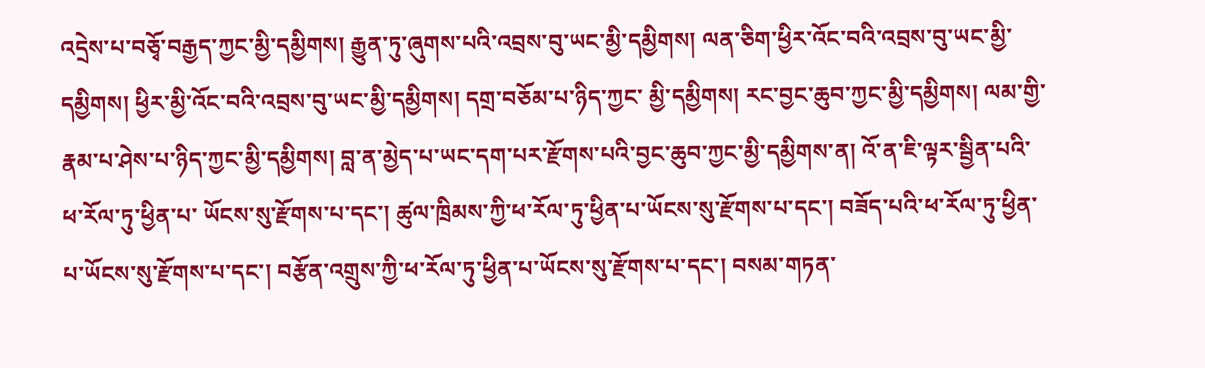འདྲེས་པ་བཅྭོ་བརྒྱད་ཀྱང་མྱི་དམྱིགས། རྒྱུན་ཏུ་ཞུགས་པའི་འབྲས་བུ་ཡང་མྱི་དམྱིགས། ལན་ཅིག་ཕྱིར་འོང་བའི་འབྲས་བུ་ཡང་མྱི་དམྱིགས། ཕྱིར་མྱི་འོང་བའི་འབྲས་བུ་ཡང་མྱི་དམྱིགས། དགྲ་བཅོམ་པ་ཉིད་ཀྱང་ མྱི་དམྱིགས། རང་བྱང་ཆུབ་ཀྱང་མྱི་དམྱིགས། ལམ་གྱི་རྣམ་པ་ཤེས་པ་ཉིད་ཀྱང་མྱི་དམྱིགས། བླ་ན་མྱེད་པ་ཡང་དག་པར་རྫོགས་པའི་བྱང་ཆུབ་ཀྱང་མྱི་དམྱིགས་ན། འོ་ན་ཇི་ལྟར་སྦྱིན་པའི་ཕ་རོལ་ཏུ་ཕྱིན་པ་ ཡོངས་སུ་རྫོགས་པ་དང་། ཚུལ་ཁྲིམས་ཀྱི་ཕ་རོལ་ཏུ་ཕྱིན་པ་ཡོངས་སུ་རྫོགས་པ་དང་། བཟོད་པའི་ཕ་རོལ་ཏུ་ཕྱིན་པ་ཡོངས་སུ་རྫོགས་པ་དང་། བརྩོན་འགྲུས་ཀྱི་ཕ་རོལ་ཏུ་ཕྱིན་པ་ཡོངས་སུ་རྫོགས་པ་དང་། བསམ་གཏན་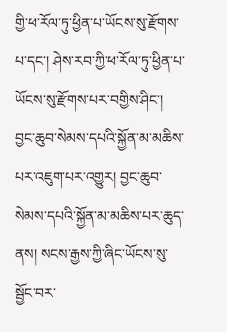གྱི་ཕ་རོལ་ཏུ་ཕྱིན་པ་ཡོངས་སུ་རྫོགས་པ་དང་། ཤེས་རབ་ཀྱི་ཕ་རོལ་ཏུ་ཕྱིན་པ་ཡོངས་སུ་རྫོགས་པར་བགྱིས་ཤིང་། བྱང་ཆུབ་སེམས་དཔའི་སྐྱོན་མ་མཆིས་པར་འཇུག་པར་འགྱུར། བྱང་ཆུབ་ སེམས་དཔའི་སྐྱོན་མ་མཆིས་པར་ཆུད་ནས། སངས་རྒྱས་ཀྱི་ཞིང་ཡོངས་སུ་སྦྱོང་བར་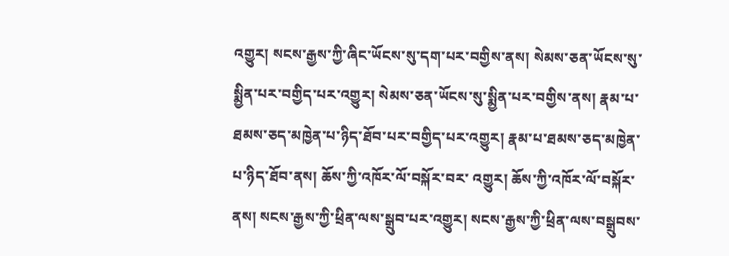འགྱུར། སངས་རྒྱས་ཀྱི་ཞིང་ཡོངས་སུ་དག་པར་བགྱིས་ནས། སེམས་ཅན་ཡོངས་སུ་སྨྱིན་པར་བགྱིད་པར་འགྱུར། སེམས་ཅན་ཡོངས་སུ་སྨྱིན་པར་བགྱིས་ནས། རྣམ་པ་ཐམས་ཅད་མཁྱེན་པ་ཉིད་ཐོབ་པར་བགྱིད་པར་འགྱུར། རྣམ་པ་ཐམས་ཅད་མཁྱེན་པ་ཉིད་ཐོབ་ནས། ཆོས་ཀྱི་འཁོར་ལོ་བསྐོར་བར་ འགྱུར། ཆོས་ཀྱི་འཁོར་ལོ་བསྐོར་ནས། སངས་རྒྱས་ཀྱི་ཕྲིན་ལས་སྒྲུབ་པར་འགྱུར། སངས་རྒྱས་ཀྱི་ཕྲིན་ལས་བསྒྲུབས་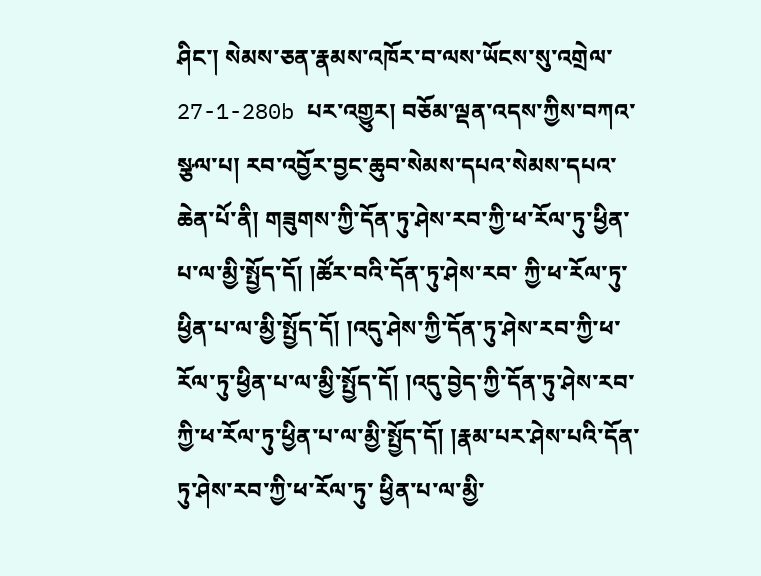ཤིང་། སེམས་ཅན་རྣམས་འཁོར་བ་ལས་ཡོངས་སུ་འགྲེལ་ 27-1-280b པར་འགྱུར། བཅོམ་ལྡན་འདས་ཀྱིས་བཀའ་སྩལ་པ། རབ་འབྱོར་བྱང་ཆུབ་སེམས་དཔའ་སེམས་དཔའ་ཆེན་པོ་ནི། གཟུགས་ཀྱི་དོན་ཏུ་ཤེས་རབ་ཀྱི་ཕ་རོལ་ཏུ་ཕྱིན་པ་ལ་མྱི་སྤྱོད་དོ། །ཚོར་བའི་དོན་ཏུ་ཤེས་རབ་ ཀྱི་ཕ་རོལ་ཏུ་ཕྱིན་པ་ལ་མྱི་སྤྱོད་དོ། །འདུ་ཤེས་ཀྱི་དོན་ཏུ་ཤེས་རབ་ཀྱི་ཕ་རོལ་ཏུ་ཕྱིན་པ་ལ་མྱི་སྤྱོད་དོ། །འདུ་བྱེད་ཀྱི་དོན་ཏུ་ཤེས་རབ་ཀྱི་ཕ་རོལ་ཏུ་ཕྱིན་པ་ལ་མྱི་སྤྱོད་དོ། །རྣམ་པར་ཤེས་པའི་དོན་ཏུ་ཤེས་རབ་ཀྱི་ཕ་རོལ་ཏུ་ ཕྱིན་པ་ལ་མྱི་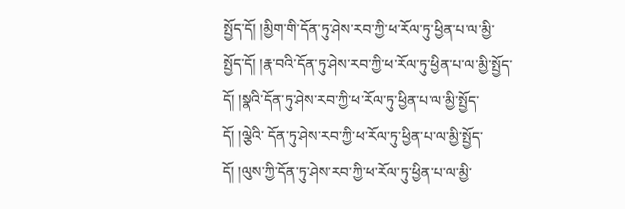སྤྱོད་དོ། །མྱིག་གི་དོན་ཏུ་ཤེས་རབ་ཀྱི་ཕ་རོལ་ཏུ་ཕྱིན་པ་ལ་མྱི་སྤྱོད་དོ། །རྣ་བའི་དོན་ཏུ་ཤེས་རབ་ཀྱི་ཕ་རོལ་ཏུ་ཕྱིན་པ་ལ་མྱི་སྤྱོད་དོ། །སྣའི་དོན་ཏུ་ཤེས་རབ་ཀྱི་ཕ་རོལ་ཏུ་ཕྱིན་པ་ལ་མྱི་སྤྱོད་དོ། །ལྕེའི་ དོན་ཏུ་ཤེས་རབ་ཀྱི་ཕ་རོལ་ཏུ་ཕྱིན་པ་ལ་མྱི་སྤྱོད་དོ། །ལུས་ཀྱི་དོན་ཏུ་ཤེས་རབ་ཀྱི་ཕ་རོལ་ཏུ་ཕྱིན་པ་ལ་མྱི་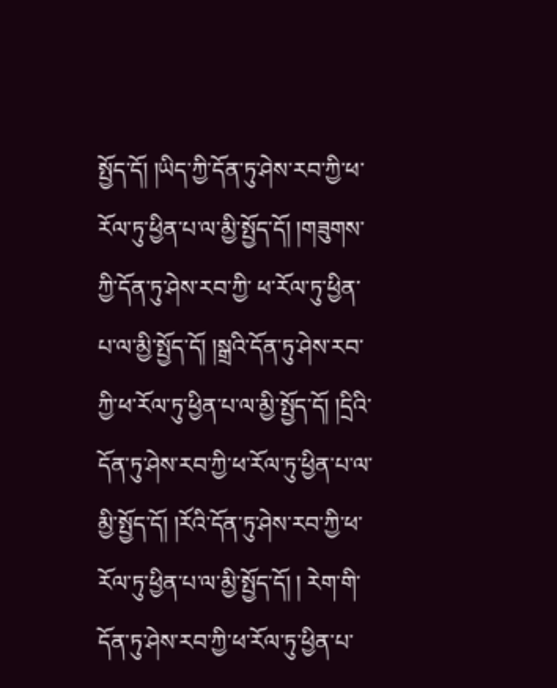སྤྱོད་དོ། །ཡིད་ཀྱི་དོན་ཏུ་ཤེས་རབ་ཀྱི་ཕ་རོལ་ཏུ་ཕྱིན་པ་ལ་མྱི་སྤྱོད་དོ། །གཟུགས་ཀྱི་དོན་ཏུ་ཤེས་རབ་ཀྱི་ ཕ་རོལ་ཏུ་ཕྱིན་པ་ལ་མྱི་སྤྱོད་དོ། །སྒྲའི་དོན་ཏུ་ཤེས་རབ་ཀྱི་ཕ་རོལ་ཏུ་ཕྱིན་པ་ལ་མྱི་སྤྱོད་དོ། །དྲིའི་དོན་ཏུ་ཤེས་རབ་ཀྱི་ཕ་རོལ་ཏུ་ཕྱིན་པ་ལ་མྱི་སྤྱོད་དོ། །རོའི་དོན་ཏུ་ཤེས་རབ་ཀྱི་ཕ་རོལ་ཏུ་ཕྱིན་པ་ལ་མྱི་སྤྱོད་དོ། ། རེག་གི་དོན་ཏུ་ཤེས་རབ་ཀྱི་ཕ་རོལ་ཏུ་ཕྱིན་པ་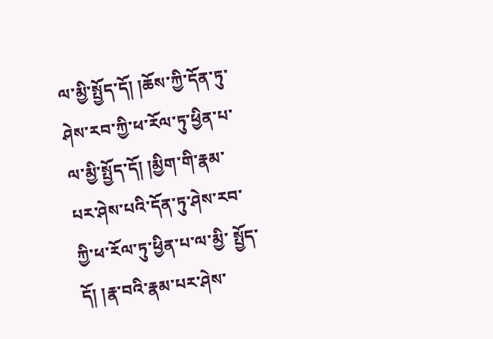ལ་མྱི་སྤྱོད་དོ། །ཆོས་ཀྱི་དོན་ཏུ་ཤེས་རབ་ཀྱི་ཕ་རོལ་ཏུ་ཕྱིན་པ་ལ་མྱི་སྤྱོད་དོ། །མྱིག་གི་རྣམ་པར་ཤེས་པའི་དོན་ཏུ་ཤེས་རབ་ཀྱི་ཕ་རོལ་ཏུ་ཕྱིན་པ་ལ་མྱི་ སྤྱོད་དོ། །རྣ་བའི་རྣམ་པར་ཤེས་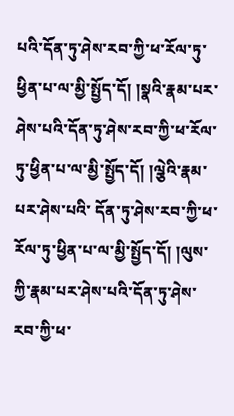པའི་དོན་ཏུ་ཤེས་རབ་ཀྱི་ཕ་རོལ་ཏུ་ཕྱིན་པ་ལ་མྱི་སྤྱོད་དོ། །སྣའི་རྣམ་པར་ཤེས་པའི་དོན་ཏུ་ཤེས་རབ་ཀྱི་ཕ་རོལ་ཏུ་ཕྱིན་པ་ལ་མྱི་སྤྱོད་དོ། །ལྕེའི་རྣམ་པར་ཤེས་པའི་ དོན་ཏུ་ཤེས་རབ་ཀྱི་ཕ་རོལ་ཏུ་ཕྱིན་པ་ལ་མྱི་སྤྱོད་དོ། །ལུས་ཀྱི་རྣམ་པར་ཤེས་པའི་དོན་ཏུ་ཤེས་རབ་ཀྱི་ཕ་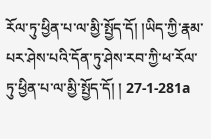རོལ་ཏུ་ཕྱིན་པ་ལ་མྱི་སྤྱོད་དོ། །ཡིད་ཀྱི་རྣམ་པར་ཤེས་པའི་དོན་ཏུ་ཤེས་རབ་ཀྱི་ཕ་རོལ་ཏུ་ཕྱིན་པ་ལ་མྱི་སྤྱོད་དོ། ། 27-1-281a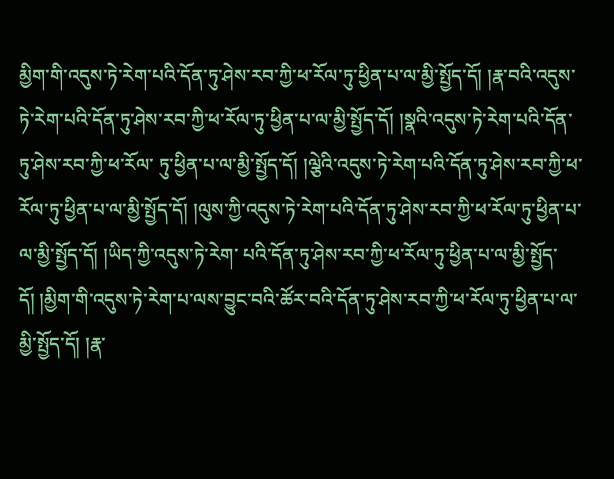མྱིག་གི་འདུས་ཏེ་རེག་པའི་དོན་ཏུ་ཤེས་རབ་ཀྱི་ཕ་རོལ་ཏུ་ཕྱིན་པ་ལ་མྱི་སྤྱོད་དོ། །རྣ་བའི་འདུས་ཏེ་རེག་པའི་དོན་ཏུ་ཤེས་རབ་ཀྱི་ཕ་རོལ་ཏུ་ཕྱིན་པ་ལ་མྱི་སྤྱོད་དོ། །སྣའི་འདུས་ཏེ་རེག་པའི་དོན་ཏུ་ཤེས་རབ་ཀྱི་ཕ་རོལ་ ཏུ་ཕྱིན་པ་ལ་མྱི་སྤྱོད་དོ། །ལྕེའི་འདུས་ཏེ་རེག་པའི་དོན་ཏུ་ཤེས་རབ་ཀྱི་ཕ་རོལ་ཏུ་ཕྱིན་པ་ལ་མྱི་སྤྱོད་དོ། །ལུས་ཀྱི་འདུས་ཏེ་རེག་པའི་དོན་ཏུ་ཤེས་རབ་ཀྱི་ཕ་རོལ་ཏུ་ཕྱིན་པ་ལ་མྱི་སྤྱོད་དོ། །ཡིད་ཀྱི་འདུས་ཏེ་རེག་ པའི་དོན་ཏུ་ཤེས་རབ་ཀྱི་ཕ་རོལ་ཏུ་ཕྱིན་པ་ལ་མྱི་སྤྱོད་དོ། །མྱིག་གི་འདུས་ཏེ་རེག་པ་ལས་བྱུང་བའི་ཚོར་བའི་དོན་ཏུ་ཤེས་རབ་ཀྱི་ཕ་རོལ་ཏུ་ཕྱིན་པ་ལ་མྱི་སྤྱོད་དོ། །རྣ་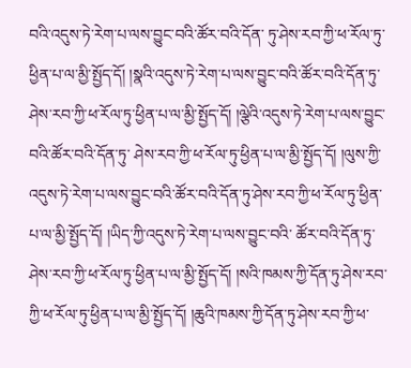བའི་འདུས་ཏེ་རེག་པ་ལས་བྱུང་བའི་ཚོར་བའི་དོན་ ཏུ་ཤེས་རབ་ཀྱི་ཕ་རོལ་ཏུ་ཕྱིན་པ་ལ་མྱི་སྤྱོད་དོ། །སྣའི་འདུས་ཏེ་རེག་པ་ལས་བྱུང་བའི་ཚོར་བའི་དོན་ཏུ་ཤེས་རབ་ཀྱི་ཕ་རོལ་ཏུ་ཕྱིན་པ་ལ་མྱི་སྤྱོད་དོ། །ལྕེའི་འདུས་ཏེ་རེག་པ་ལས་བྱུང་བའི་ཚོར་བའི་དོན་ཏུ་ ཤེས་རབ་ཀྱི་ཕ་རོལ་ཏུ་ཕྱིན་པ་ལ་མྱི་སྤྱོད་དོ། །ལུས་ཀྱི་འདུས་ཏེ་རེག་པ་ལས་བྱུང་བའི་ཚོར་བའི་དོན་ཏུ་ཤེས་རབ་ཀྱི་ཕ་རོལ་ཏུ་ཕྱིན་པ་ལ་མྱི་སྤྱོད་དོ། །ཡིད་ཀྱི་འདུས་ཏེ་རེག་པ་ལས་བྱུང་བའི་ ཚོར་བའི་དོན་ཏུ་ཤེས་རབ་ཀྱི་ཕ་རོལ་ཏུ་ཕྱིན་པ་ལ་མྱི་སྤྱོད་དོ། །སའི་ཁམས་ཀྱི་དོན་ཏུ་ཤེས་རབ་ཀྱི་ཕ་རོལ་ཏུ་ཕྱིན་པ་ལ་མྱི་སྤྱོད་དོ། །ཆུའི་ཁམས་ཀྱི་དོན་ཏུ་ཤེས་རབ་ཀྱི་ཕ་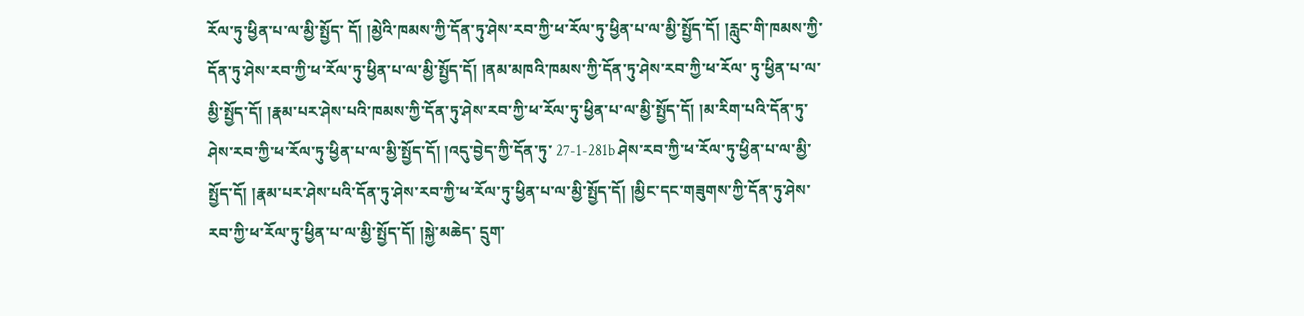རོལ་ཏུ་ཕྱིན་པ་ལ་མྱི་སྤྱོད་ དོ། །མྱེའི་ཁམས་ཀྱི་དོན་ཏུ་ཤེས་རབ་ཀྱི་ཕ་རོལ་ཏུ་ཕྱིན་པ་ལ་མྱི་སྤྱོད་དོ། །རླུང་གི་ཁམས་ཀྱི་དོན་ཏུ་ཤེས་རབ་ཀྱི་ཕ་རོལ་ཏུ་ཕྱིན་པ་ལ་མྱི་སྤྱོད་དོ། །ནམ་མཁའི་ཁམས་ཀྱི་དོན་ཏུ་ཤེས་རབ་ཀྱི་ཕ་རོལ་ ཏུ་ཕྱིན་པ་ལ་མྱི་སྤྱོད་དོ། །རྣམ་པར་ཤེས་པའི་ཁམས་ཀྱི་དོན་ཏུ་ཤེས་རབ་ཀྱི་ཕ་རོལ་ཏུ་ཕྱིན་པ་ལ་མྱི་སྤྱོད་དོ། །མ་རིག་པའི་དོན་ཏུ་ཤེས་རབ་ཀྱི་ཕ་རོལ་ཏུ་ཕྱིན་པ་ལ་མྱི་སྤྱོད་དོ། །འདུ་བྱེད་ཀྱི་དོན་ཏུ་ 27-1-281b ཤེས་རབ་ཀྱི་ཕ་རོལ་ཏུ་ཕྱིན་པ་ལ་མྱི་སྤྱོད་དོ། །རྣམ་པར་ཤེས་པའི་དོན་ཏུ་ཤེས་རབ་ཀྱི་ཕ་རོལ་ཏུ་ཕྱིན་པ་ལ་མྱི་སྤྱོད་དོ། །མྱིང་དང་གཟུགས་ཀྱི་དོན་ཏུ་ཤེས་རབ་ཀྱི་ཕ་རོལ་ཏུ་ཕྱིན་པ་ལ་མྱི་སྤྱོད་དོ། །སྐྱེ་མཆེད་ དྲུག་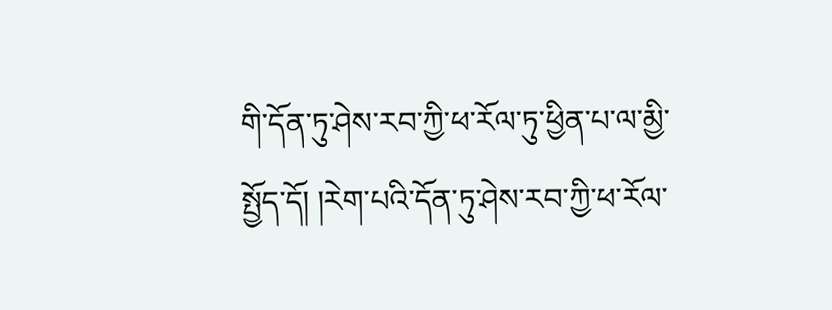གི་དོན་ཏུ་ཤེས་རབ་ཀྱི་ཕ་རོལ་ཏུ་ཕྱིན་པ་ལ་མྱི་སྤྱོད་དོ། །རེག་པའི་དོན་ཏུ་ཤེས་རབ་ཀྱི་ཕ་རོལ་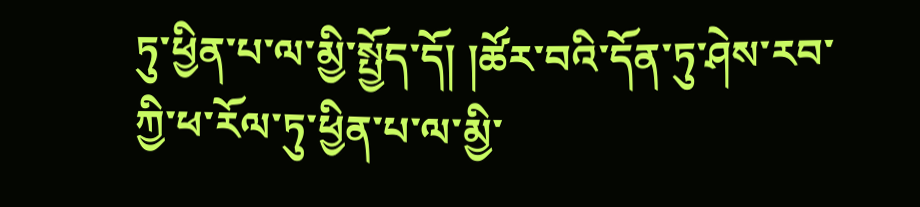ཏུ་ཕྱིན་པ་ལ་མྱི་སྤྱོད་དོ། །ཚོར་བའི་དོན་ཏུ་ཤེས་རབ་ཀྱི་ཕ་རོལ་ཏུ་ཕྱིན་པ་ལ་མྱི་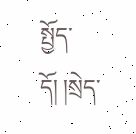སྤྱོད་དོ། །སྲེད་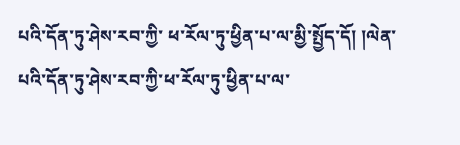པའི་དོན་ཏུ་ཤེས་རབ་ཀྱི་ ཕ་རོལ་ཏུ་ཕྱིན་པ་ལ་མྱི་སྤྱོད་དོ། །ལེན་པའི་དོན་ཏུ་ཤེས་རབ་ཀྱི་ཕ་རོལ་ཏུ་ཕྱིན་པ་ལ་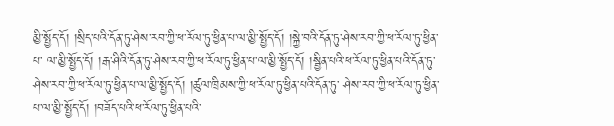མྱི་སྤྱོད་དོ། །སྲིད་པའི་དོན་ཏུ་ཤེས་རབ་ཀྱི་ཕ་རོལ་ཏུ་ཕྱིན་པ་ལ་མྱི་སྤྱོད་དོ། །སྐྱེ་བའི་དོན་ཏུ་ཤེས་རབ་ཀྱི་ཕ་རོལ་ཏུ་ཕྱིན་པ་ ལ་མྱི་སྤྱོད་དོ། །རྒ་ཤིའི་དོན་ཏུ་ཤེས་རབ་ཀྱི་ཕ་རོལ་ཏུ་ཕྱིན་པ་ལ་མྱི་སྤྱོད་དོ། །སྦྱིན་པའི་ཕ་རོལ་ཏུ་ཕྱིན་པའི་དོན་ཏུ་ཤེས་རབ་ཀྱི་ཕ་རོལ་ཏུ་ཕྱིན་པ་ལ་མྱི་སྤྱོད་དོ། །ཚུལ་ཁྲིམས་ཀྱི་ཕ་རོལ་ཏུ་ཕྱིན་པའི་དོན་ཏུ་ ཤེས་རབ་ཀྱི་ཕ་རོལ་ཏུ་ཕྱིན་པ་ལ་མྱི་སྤྱོད་དོ། །བཟོད་པའི་ཕ་རོལ་ཏུ་ཕྱིན་པའི་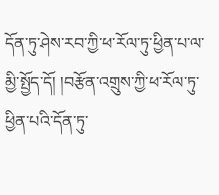དོན་ཏུ་ཤེས་རབ་ཀྱི་ཕ་རོལ་ཏུ་ཕྱིན་པ་ལ་མྱི་སྤྱོད་དོ། །བརྩོན་འགྲུས་ཀྱི་ཕ་རོལ་ཏུ་ཕྱིན་པའི་དོན་ཏུ་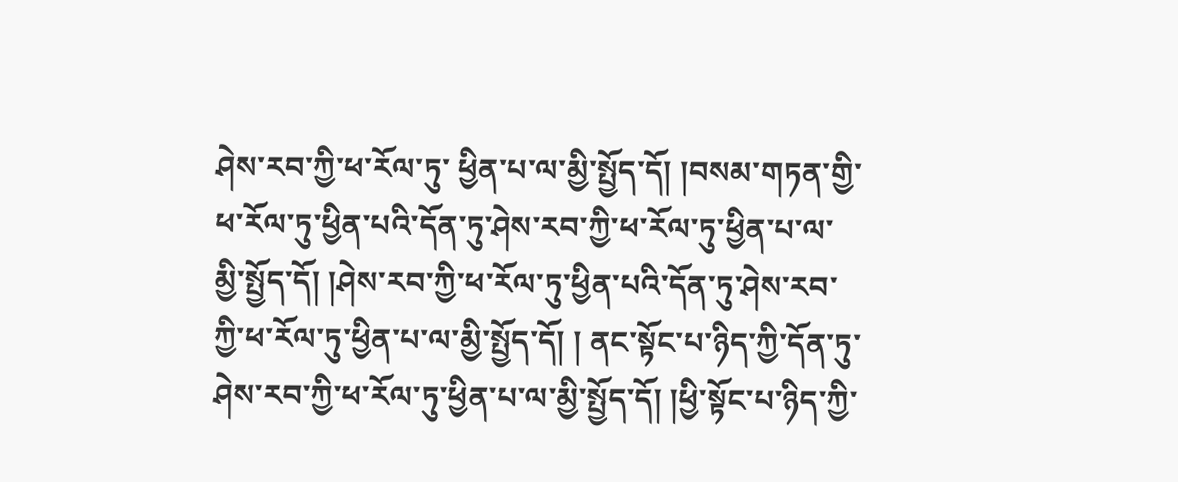ཤེས་རབ་ཀྱི་ཕ་རོལ་ཏུ་ ཕྱིན་པ་ལ་མྱི་སྤྱོད་དོ། །བསམ་གཏན་གྱི་ཕ་རོལ་ཏུ་ཕྱིན་པའི་དོན་ཏུ་ཤེས་རབ་ཀྱི་ཕ་རོལ་ཏུ་ཕྱིན་པ་ལ་མྱི་སྤྱོད་དོ། །ཤེས་རབ་ཀྱི་ཕ་རོལ་ཏུ་ཕྱིན་པའི་དོན་ཏུ་ཤེས་རབ་ཀྱི་ཕ་རོལ་ཏུ་ཕྱིན་པ་ལ་མྱི་སྤྱོད་དོ། ། ནང་སྟོང་པ་ཉིད་ཀྱི་དོན་ཏུ་ཤེས་རབ་ཀྱི་ཕ་རོལ་ཏུ་ཕྱིན་པ་ལ་མྱི་སྤྱོད་དོ། །ཕྱི་སྟོང་པ་ཉིད་ཀྱི་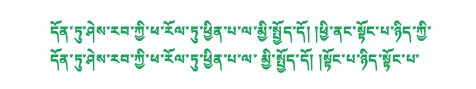དོན་ཏུ་ཤེས་རབ་ཀྱི་ཕ་རོལ་ཏུ་ཕྱིན་པ་ལ་མྱི་སྤྱོད་དོ། །ཕྱི་ནང་སྟོང་པ་ཉིད་ཀྱི་དོན་ཏུ་ཤེས་རབ་ཀྱི་ཕ་རོལ་ཏུ་ཕྱིན་པ་ལ་ མྱི་སྤྱོད་དོ། །སྟོང་པ་ཉིད་སྟོང་པ་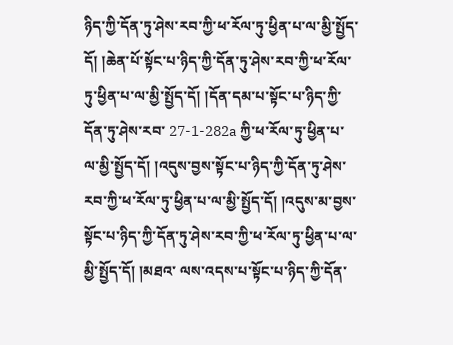ཉིད་ཀྱི་དོན་ཏུ་ཤེས་རབ་ཀྱི་ཕ་རོལ་ཏུ་ཕྱིན་པ་ལ་མྱི་སྤྱོད་དོ། །ཆེན་པོ་སྟོང་པ་ཉིད་ཀྱི་དོན་ཏུ་ཤེས་རབ་ཀྱི་ཕ་རོལ་ཏུ་ཕྱིན་པ་ལ་མྱི་སྤྱོད་དོ། །དོན་དམ་པ་སྟོང་པ་ཉིད་ཀྱི་དོན་ཏུ་ཤེས་རབ་ 27-1-282a ཀྱི་ཕ་རོལ་ཏུ་ཕྱིན་པ་ལ་མྱི་སྤྱོད་དོ། །འདུས་བྱས་སྟོང་པ་ཉིད་ཀྱི་དོན་ཏུ་ཤེས་རབ་ཀྱི་ཕ་རོལ་ཏུ་ཕྱིན་པ་ལ་མྱི་སྤྱོད་དོ། །འདུས་མ་བྱས་སྟོང་པ་ཉིད་ཀྱི་དོན་ཏུ་ཤེས་རབ་ཀྱི་ཕ་རོལ་ཏུ་ཕྱིན་པ་ལ་མྱི་སྤྱོད་དོ། །མཐའ་ ལས་འདས་པ་སྟོང་པ་ཉིད་ཀྱི་དོན་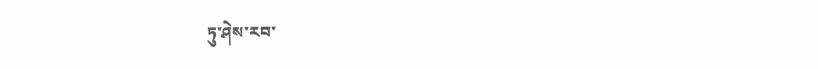ཏུ་ཤེས་རབ་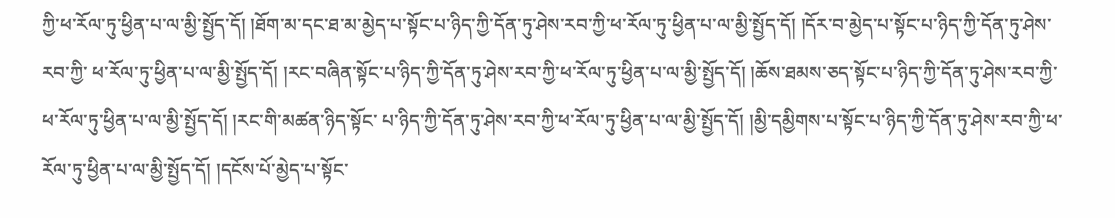ཀྱི་ཕ་རོལ་ཏུ་ཕྱིན་པ་ལ་མྱི་སྤྱོད་དོ། །ཐོག་མ་དང་ཐ་མ་མྱེད་པ་སྟོང་པ་ཉིད་ཀྱི་དོན་ཏུ་ཤེས་རབ་ཀྱི་ཕ་རོལ་ཏུ་ཕྱིན་པ་ལ་མྱི་སྤྱོད་དོ། །དོར་བ་མྱེད་པ་སྟོང་པ་ཉིད་ཀྱི་དོན་ཏུ་ཤེས་རབ་ཀྱི་ ཕ་རོལ་ཏུ་ཕྱིན་པ་ལ་མྱི་སྤྱོད་དོ། །རང་བཞིན་སྟོང་པ་ཉིད་ཀྱི་དོན་ཏུ་ཤེས་རབ་ཀྱི་ཕ་རོལ་ཏུ་ཕྱིན་པ་ལ་མྱི་སྤྱོད་དོ། །ཆོས་ཐམས་ཅད་སྟོང་པ་ཉིད་ཀྱི་དོན་ཏུ་ཤེས་རབ་ཀྱི་ཕ་རོལ་ཏུ་ཕྱིན་པ་ལ་མྱི་སྤྱོད་དོ། །རང་གི་མཚན་ཉིད་སྟོང་ པ་ཉིད་ཀྱི་དོན་ཏུ་ཤེས་རབ་ཀྱི་ཕ་རོལ་ཏུ་ཕྱིན་པ་ལ་མྱི་སྤྱོད་དོ། །མྱི་དམྱིགས་པ་སྟོང་པ་ཉིད་ཀྱི་དོན་ཏུ་ཤེས་རབ་ཀྱི་ཕ་རོལ་ཏུ་ཕྱིན་པ་ལ་མྱི་སྤྱོད་དོ། །དངོས་པོ་མྱེད་པ་སྟོང་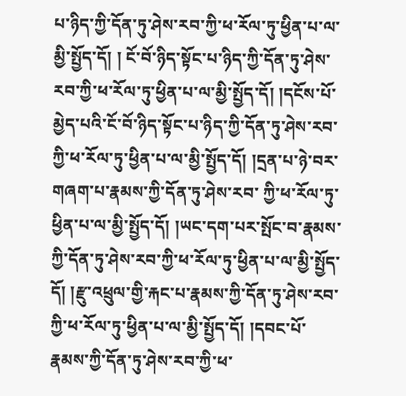པ་ཉིད་ཀྱི་དོན་ཏུ་ཤེས་རབ་ཀྱི་ཕ་རོལ་ཏུ་ཕྱིན་པ་ལ་མྱི་སྤྱོད་དོ། ། ངོ་བོ་ཉིད་སྟོང་པ་ཉིད་ཀྱི་དོན་ཏུ་ཤེས་རབ་ཀྱི་ཕ་རོལ་ཏུ་ཕྱིན་པ་ལ་མྱི་སྤྱོད་དོ། །དངོས་པོ་མྱེད་པའི་ངོ་བོ་ཉིད་སྟོང་པ་ཉིད་ཀྱི་དོན་ཏུ་ཤེས་རབ་ཀྱི་ཕ་རོལ་ཏུ་ཕྱིན་པ་ལ་མྱི་སྤྱོད་དོ། །དྲན་པ་ཉེ་བར་གཞག་པ་རྣམས་ཀྱི་དོན་ཏུ་ཤེས་རབ་ ཀྱི་ཕ་རོལ་ཏུ་ཕྱིན་པ་ལ་མྱི་སྤྱོད་དོ། །ཡང་དག་པར་སྤོང་བ་རྣམས་ཀྱི་དོན་ཏུ་ཤེས་རབ་ཀྱི་ཕ་རོལ་ཏུ་ཕྱིན་པ་ལ་མྱི་སྤྱོད་དོ། །རྫུ་འཕྲུལ་གྱི་རྐང་པ་རྣམས་ཀྱི་དོན་ཏུ་ཤེས་རབ་ཀྱི་ཕ་རོལ་ཏུ་ཕྱིན་པ་ལ་མྱི་སྤྱོད་དོ། །དབང་པོ་ རྣམས་ཀྱི་དོན་ཏུ་ཤེས་རབ་ཀྱི་ཕ་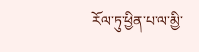རོལ་ཏུ་ཕྱིན་པ་ལ་མྱི་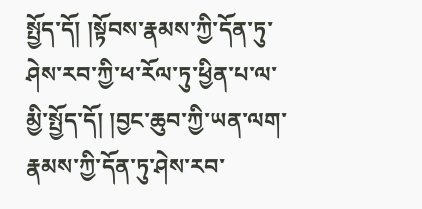སྤྱོད་དོ། །སྟོབས་རྣམས་ཀྱི་དོན་ཏུ་ཤེས་རབ་ཀྱི་ཕ་རོལ་ཏུ་ཕྱིན་པ་ལ་མྱི་སྤྱོད་དོ། །བྱང་ཆུབ་ཀྱི་ཡན་ལག་རྣམས་ཀྱི་དོན་ཏུ་ཤེས་རབ་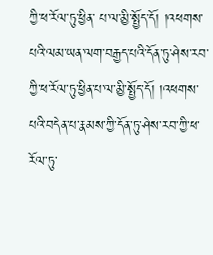ཀྱི་ཕ་རོལ་ཏུ་ཕྱིན་ པ་ལ་མྱི་སྤྱོད་དོ། །འཕགས་པའི་ལམ་ཡན་ལག་བརྒྱད་པའི་དོན་ཏུ་ཤེས་རབ་ཀྱི་ཕ་རོལ་ཏུ་ཕྱིན་པ་ལ་མྱི་སྤྱོད་དོ། །འཕགས་པའི་བདེན་པ་རྣམས་ཀྱི་དོན་ཏུ་ཤེས་རབ་ཀྱི་ཕ་རོལ་ཏུ་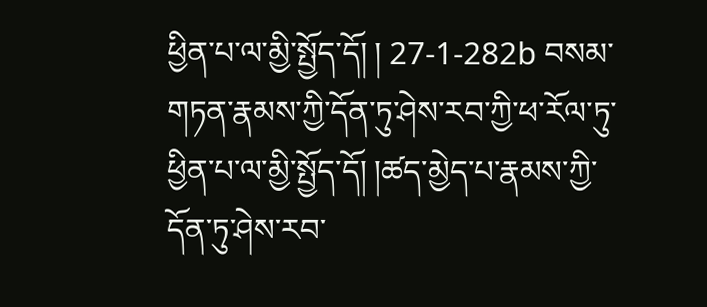ཕྱིན་པ་ལ་མྱི་སྤྱོད་དོ། ། 27-1-282b བསམ་གཏན་རྣམས་ཀྱི་དོན་ཏུ་ཤེས་རབ་ཀྱི་ཕ་རོལ་ཏུ་ཕྱིན་པ་ལ་མྱི་སྤྱོད་དོ། །ཚད་མྱེད་པ་རྣམས་ཀྱི་དོན་ཏུ་ཤེས་རབ་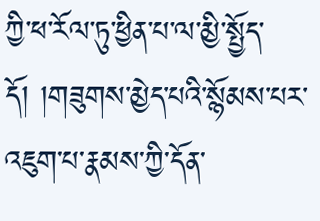ཀྱི་ཕ་རོལ་ཏུ་ཕྱིན་པ་ལ་མྱི་སྤྱོད་དོ། །གཟུགས་མྱེད་པའི་སྙོམས་པར་འཇུག་པ་རྣམས་ཀྱི་དོན་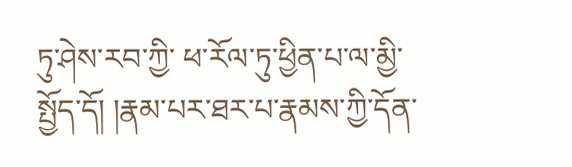ཏུ་ཤེས་རབ་ཀྱི་ ཕ་རོལ་ཏུ་ཕྱིན་པ་ལ་མྱི་སྤྱོད་དོ། །རྣམ་པར་ཐར་པ་རྣམས་ཀྱི་དོན་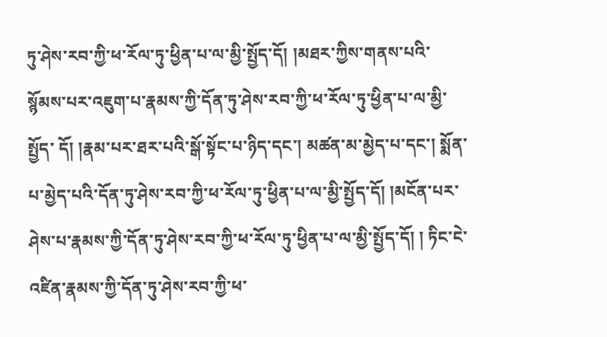ཏུ་ཤེས་རབ་ཀྱི་ཕ་རོལ་ཏུ་ཕྱིན་པ་ལ་མྱི་སྤྱོད་དོ། །མཐར་ཀྱིས་གནས་པའི་སྙོམས་པར་འཇུག་པ་རྣམས་ཀྱི་དོན་ཏུ་ཤེས་རབ་ཀྱི་ཕ་རོལ་ཏུ་ཕྱིན་པ་ལ་མྱི་སྤྱོད་ དོ། །རྣམ་པར་ཐར་པའི་སྒོ་སྟོང་པ་ཉིད་དང་། མཚན་མ་མྱེད་པ་དང་། སྨོན་པ་མྱེད་པའི་དོན་ཏུ་ཤེས་རབ་ཀྱི་ཕ་རོལ་ཏུ་ཕྱིན་པ་ལ་མྱི་སྤྱོད་དོ། །མངོན་པར་ཤེས་པ་རྣམས་ཀྱི་དོན་ཏུ་ཤེས་རབ་ཀྱི་ཕ་རོལ་ཏུ་ཕྱིན་པ་ལ་མྱི་སྤྱོད་དོ། ། ཏིང་ངེ་འཛིན་རྣམས་ཀྱི་དོན་ཏུ་ཤེས་རབ་ཀྱི་ཕ་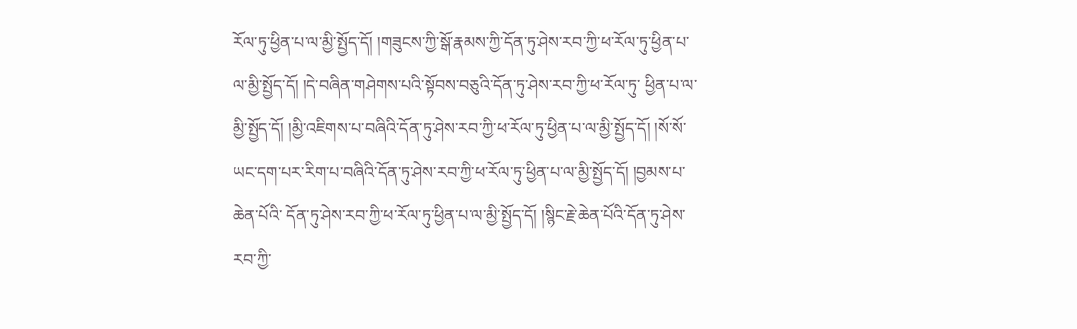རོལ་ཏུ་ཕྱིན་པ་ལ་མྱི་སྤྱོད་དོ། །གཟུངས་ཀྱི་སྒོ་རྣམས་ཀྱི་དོན་ཏུ་ཤེས་རབ་ཀྱི་ཕ་རོལ་ཏུ་ཕྱིན་པ་ལ་མྱི་སྤྱོད་དོ། །དེ་བཞིན་གཤེགས་པའི་སྟོབས་བཅུའི་དོན་ཏུ་ཤེས་རབ་ཀྱི་ཕ་རོལ་ཏུ་ ཕྱིན་པ་ལ་མྱི་སྤྱོད་དོ། །མྱི་འཇིགས་པ་བཞིའི་དོན་ཏུ་ཤེས་རབ་ཀྱི་ཕ་རོལ་ཏུ་ཕྱིན་པ་ལ་མྱི་སྤྱོད་དོ། །སོ་སོ་ཡང་དག་པར་རིག་པ་བཞིའི་དོན་ཏུ་ཤེས་རབ་ཀྱི་ཕ་རོལ་ཏུ་ཕྱིན་པ་ལ་མྱི་སྤྱོད་དོ། །བྱམས་པ་ཆེན་པོའི་ དོན་ཏུ་ཤེས་རབ་ཀྱི་ཕ་རོལ་ཏུ་ཕྱིན་པ་ལ་མྱི་སྤྱོད་དོ། །སྙིང་རྗེ་ཆེན་པོའི་དོན་ཏུ་ཤེས་རབ་ཀྱི་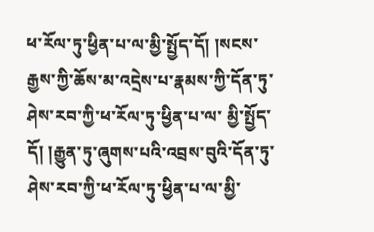ཕ་རོལ་ཏུ་ཕྱིན་པ་ལ་མྱི་སྤྱོད་དོ། །སངས་རྒྱས་ཀྱི་ཆོས་མ་འདྲེས་པ་རྣམས་ཀྱི་དོན་ཏུ་ཤེས་རབ་ཀྱི་ཕ་རོལ་ཏུ་ཕྱིན་པ་ལ་ མྱི་སྤྱོད་དོ། །རྒྱུན་ཏུ་ཞུགས་པའི་འབྲས་བུའི་དོན་ཏུ་ཤེས་རབ་ཀྱི་ཕ་རོལ་ཏུ་ཕྱིན་པ་ལ་མྱི་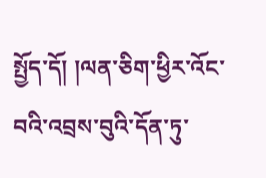སྤྱོད་དོ། །ལན་ཅིག་ཕྱིར་འོང་བའི་འབྲས་བུའི་དོན་ཏུ་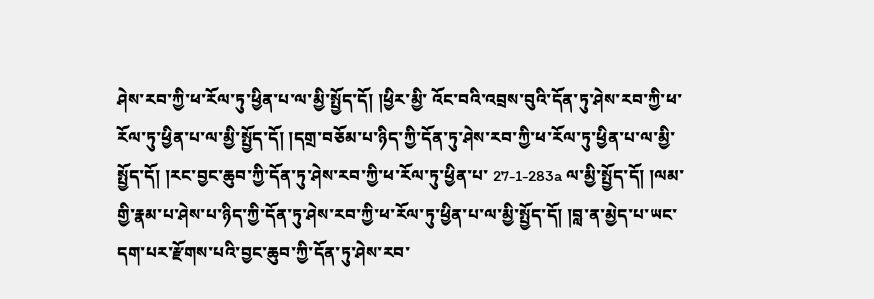ཤེས་རབ་ཀྱི་ཕ་རོལ་ཏུ་ཕྱིན་པ་ལ་མྱི་སྤྱོད་དོ། །ཕྱིར་མྱི་ འོང་བའི་འབྲས་བུའི་དོན་ཏུ་ཤེས་རབ་ཀྱི་ཕ་རོལ་ཏུ་ཕྱིན་པ་ལ་མྱི་སྤྱོད་དོ། །དགྲ་བཅོམ་པ་ཉིད་ཀྱི་དོན་ཏུ་ཤེས་རབ་ཀྱི་ཕ་རོལ་ཏུ་ཕྱིན་པ་ལ་མྱི་སྤྱོད་དོ། །རང་བྱང་ཆུབ་ཀྱི་དོན་ཏུ་ཤེས་རབ་ཀྱི་ཕ་རོལ་ཏུ་ཕྱིན་པ་ 27-1-283a ལ་མྱི་སྤྱོད་དོ། །ལམ་གྱི་རྣམ་པ་ཤེས་པ་ཉིད་ཀྱི་དོན་ཏུ་ཤེས་རབ་ཀྱི་ཕ་རོལ་ཏུ་ཕྱིན་པ་ལ་མྱི་སྤྱོད་དོ། །བླ་ན་མྱེད་པ་ཡང་དག་པར་རྫོགས་པའི་བྱང་ཆུབ་ཀྱི་དོན་ཏུ་ཤེས་རབ་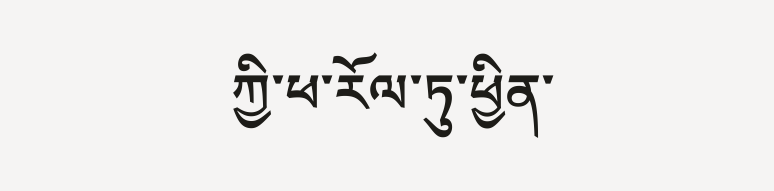ཀྱི་ཕ་རོལ་ཏུ་ཕྱིན་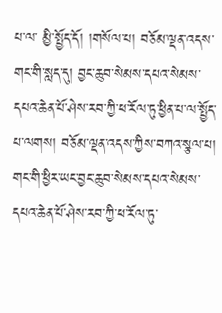པ་ལ་ མྱི་སྤྱོད་དོ། །གསོལ་པ། བཅོམ་ལྡན་འདས་གང་གི་སླད་དུ། བྱང་ཆུབ་སེམས་དཔའ་སེམས་དཔའ་ཆེན་པོ་ཤེས་རབ་ཀྱི་ཕ་རོལ་ཏུ་ཕྱིན་པ་ལ་སྤྱོད་པ་ལགས། བཅོམ་ལྡན་འདས་ཀྱིས་བཀའ་སྩལ་པ། གང་གི་ཕྱིར་ཡང་བྱང་ཆུབ་སེམས་དཔའ་སེམས་དཔའ་ཆེན་པོ་ཤེས་རབ་ཀྱི་ཕ་རོལ་ཏུ་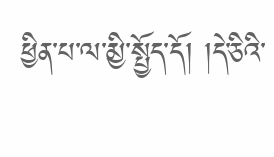ཕྱིན་པ་ལ་མྱི་སྤྱོད་དོ། །དེ་ཅིའི་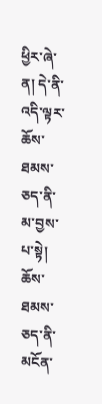ཕྱིར་ཞེ་ན། དེ་ནི་འདི་ལྟར་ཆོས་ཐམས་ཅད་ནི་མ་བྱས་པ་སྟེ། ཆོས་ཐམས་ཅད་ནི་མངོན་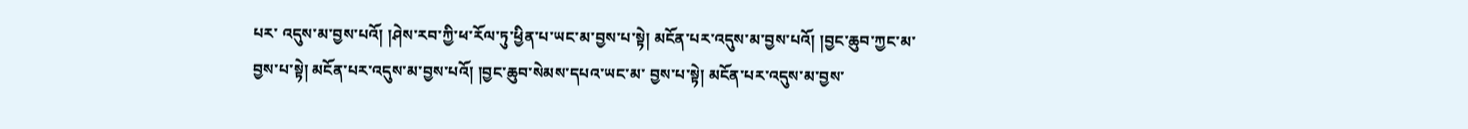པར་ འདུས་མ་བྱས་པའོ། །ཤེས་རབ་ཀྱི་ཕ་རོལ་ཏུ་ཕྱིན་པ་ཡང་མ་བྱས་པ་སྟེ། མངོན་པར་འདུས་མ་བྱས་པའོ། །བྱང་ཆུབ་ཀྱང་མ་བྱས་པ་སྟེ། མངོན་པར་འདུས་མ་བྱས་པའོ། །བྱང་ཆུབ་སེམས་དཔའ་ཡང་མ་ བྱས་པ་སྟེ། མངོན་པར་འདུས་མ་བྱས་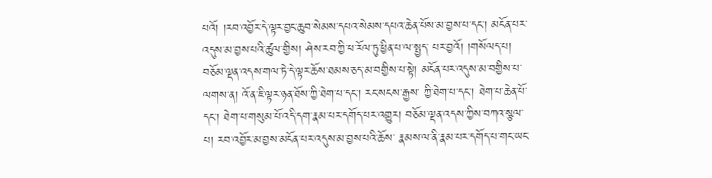པའོ། །རབ་འབྱོར་དེ་ལྟར་བྱང་ཆུབ་སེམས་དཔའ་སེམས་དཔའ་ཆེན་པོས་མ་བྱས་པ་དང་། མངོན་པར་འདུས་མ་བྱས་པའི་ཚུལ་གྱིས། ཤེས་རབ་ཀྱི་ཕ་རོལ་ཏུ་ཕྱིན་པ་ལ་སྤྱད་ པར་བྱའོ། །གསོལད་པ། བཅོམ་ལྡན་འདས་གལ་ཏེ་དེ་ལྟར་ཆོས་ཐམས་ཅད་མ་བགྱིས་པ་སྟེ། མངོན་པར་འདུས་མ་བགྱིས་པ་ལགས་ན། འོ་ན་ཇི་ལྟར་ཉན་ཐོས་ཀྱི་ཐེག་པ་དང་། རང་སངས་རྒྱས་ ཀྱི་ཐེག་པ་དང་། ཐེག་པ་ཆེན་པོ་དང་། ཐེག་པ་གསུམ་པོ་འདི་དག་རྣམ་པར་དགོད་པར་འགྱུར། བཅོམ་ལྡན་འདས་ཀྱིས་བཀའ་སྩལ་པ། རབ་འབྱོར་མ་བྱས་མངོན་པར་འདུས་མ་བྱས་པའི་ཆོས་ རྣམས་ལ་ནི་རྣམ་པར་དགོད་པ་གང་ཡང་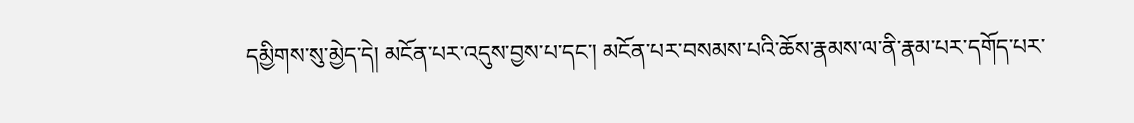དམྱིགས་སུ་མྱེད་དེ། མངོན་པར་འདུས་བྱས་པ་དང་། མངོན་པར་བསམས་པའི་ཆོས་རྣམས་ལ་ནི་རྣམ་པར་དགོད་པར་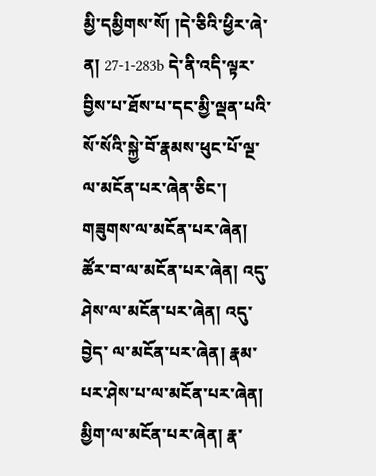མྱི་དམྱིགས་སོ། །དེ་ཅིའི་ཕྱིར་ཞེ་ན། 27-1-283b དེ་ནི་འདི་ལྟར་བྱིས་པ་ཐོས་པ་དང་མྱི་ལྡན་པའི་སོ་སོའི་སྐྱེ་བོ་རྣམས་ཕུང་པོ་ལྔ་ལ་མངོན་པར་ཞེན་ཅིང་། གཟུགས་ལ་མངོན་པར་ཞེན། ཚོར་བ་ལ་མངོན་པར་ཞེན། འདུ་ཤེས་ལ་མངོན་པར་ཞེན། འདུ་བྱེད་ ལ་མངོན་པར་ཞེན། རྣམ་པར་ཤེས་པ་ལ་མངོན་པར་ཞེན། མྱིག་ལ་མངོན་པར་ཞེན། རྣ་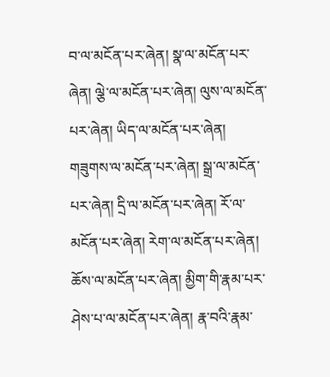བ་ལ་མངོན་པར་ཞེན། སྣ་ལ་མངོན་པར་ཞེན། ལྕེ་ལ་མངོན་པར་ཞེན། ལུས་ལ་མངོན་པར་ཞེན། ཡིད་ལ་མངོན་པར་ཞེན། གཟུགས་ལ་མངོན་པར་ཞེན། སྒྲ་ལ་མངོན་པར་ཞེན། དྲི་ལ་མངོན་པར་ཞེན། རོ་ལ་མངོན་པར་ཞེན། རེག་ལ་མངོན་པར་ཞེན། ཆོས་ལ་མངོན་པར་ཞེན། མྱིག་གི་རྣམ་པར་ཤེས་པ་ལ་མངོན་པར་ཞེན། རྣ་བའི་རྣམ་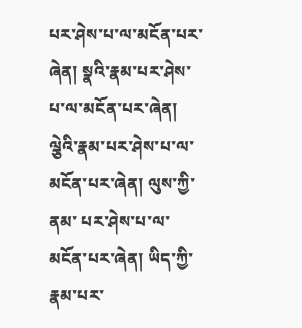པར་ཤེས་པ་ལ་མངོན་པར་ཞེན། སྣའི་རྣམ་པར་ཤེས་པ་ལ་མངོན་པར་ཞེན། ལྕེའི་རྣམ་པར་ཤེས་པ་ལ་མངོན་པར་ཞེན། ལུས་ཀྱི་ནམ་ པར་ཤེས་པ་ལ་མངོན་པར་ཞེན། ཡིད་ཀྱི་རྣམ་པར་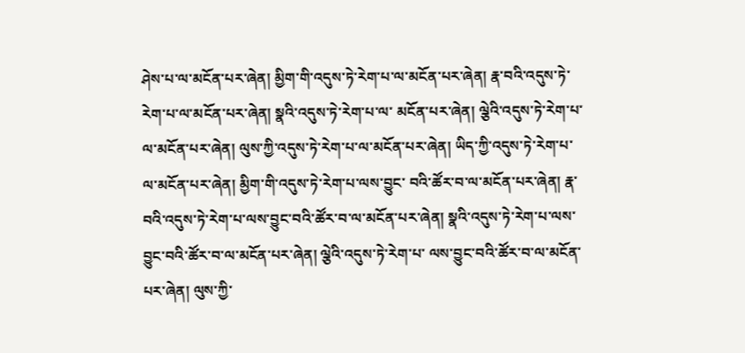ཤེས་པ་ལ་མངོན་པར་ཞེན། མྱིག་གི་འདུས་ཏེ་རེག་པ་ལ་མངོན་པར་ཞེན། རྣ་བའི་འདུས་ཏེ་རེག་པ་ལ་མངོན་པར་ཞེན། སྣའི་འདུས་ཏེ་རེག་པ་ལ་ མངོན་པར་ཞེན། ལྕེའི་འདུས་ཏེ་རེག་པ་ལ་མངོན་པར་ཞེན། ལུས་ཀྱི་འདུས་ཏེ་རེག་པ་ལ་མངོན་པར་ཞེན། ཡིད་ཀྱི་འདུས་ཏེ་རེག་པ་ལ་མངོན་པར་ཞེན། མྱིག་གི་འདུས་ཏེ་རེག་པ་ལས་བྱུང་ བའི་ཚོར་བ་ལ་མངོན་པར་ཞེན། རྣ་བའི་འདུས་ཏེ་རེག་པ་ལས་བྱུང་བའི་ཚོར་བ་ལ་མངོན་པར་ཞེན། སྣའི་འདུས་ཏེ་རེག་པ་ལས་བྱུང་བའི་ཚོར་བ་ལ་མངོན་པར་ཞེན། ལྕེའི་འདུས་ཏེ་རེག་པ་ ལས་བྱུང་བའི་ཚོར་བ་ལ་མངོན་པར་ཞེན། ལུས་ཀྱི་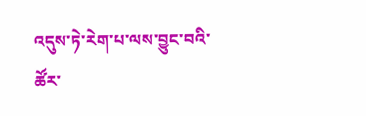འདུས་ཏེ་རེག་པ་ལས་བྱུང་བའི་ཚོར་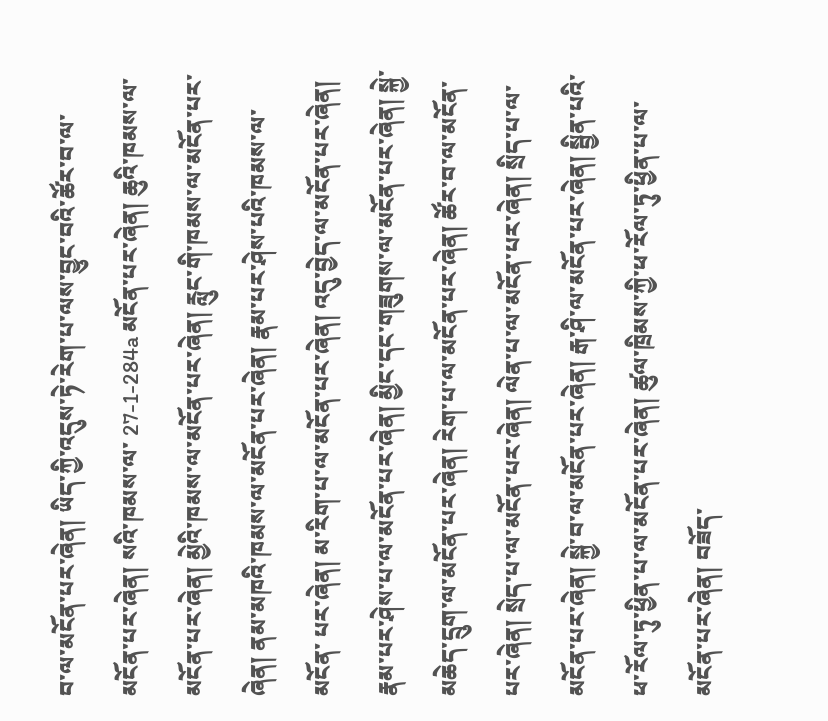བ་ལ་མངོན་པར་ཞེན། ཡིད་ཀྱི་འདུས་ཏེ་རེག་པ་ལས་བྱུང་བའི་ཚོར་བ་ལ་མངོན་པར་ཞེན། སའི་ཁམས་ལ་ 27-1-284a མངོན་པར་ཞེན། ཆུའི་ཁམས་ལ་མངོན་པར་ཞེན། མྱེའི་ཁམས་ལ་མངོན་པར་ཞེན། རླུང་གི་ཁམས་ལ་མངོན་པར་ཞེན། ནམ་མཁའི་ཁམས་ལ་མངོན་པར་ཞེན། རྣམ་པར་ཤེས་པའི་ཁམས་ལ་མངོན་ པར་ཞེན། མ་རིག་པ་ལ་མངོན་པར་ཞེན། འདུ་བྱེད་ལ་མངོན་པར་ཞེན། རྣམ་པར་ཤེས་པ་ལ་མངོན་པར་ཞེན། མྱིང་དང་གཟུགས་ལ་མངོན་པར་ཞེན། སྐྱེ་མཆེད་དྲུག་ལ་མངོན་པར་ཞེན། རེག་པ་ལ་མངོན་པར་ཞེན། ཚོར་བ་ལ་མངོན་པར་ཞེན། སྲེད་པ་ལ་མངོན་པར་ཞེན། ལེན་པ་ལ་མངོན་པར་ཞེན། སྲིད་པ་ལ་མངོན་པར་ཞེན། སྐྱེ་བ་ལ་མངོན་པར་ཞེན། རྒ་ཤི་ལ་མངོན་པར་ཞེན། སྦྱིན་པའི་ཕ་རོལ་ཏུ་ཕྱིན་པ་ལ་མངོན་པར་ཞེན། ཚུལ་ཁྲིམས་ཀྱི་ཕ་རོལ་ཏུ་ཕྱིན་པ་ལ་མངོན་པར་ཞེན། བཟོད་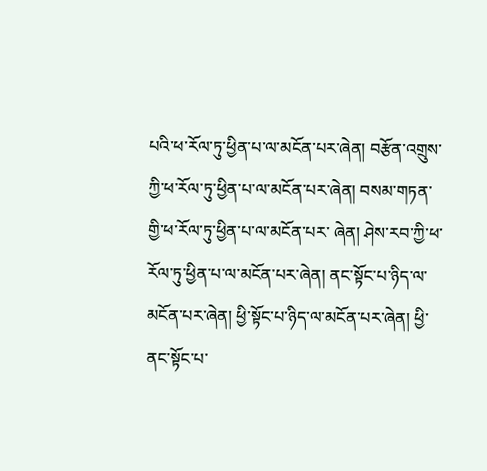པའི་ཕ་རོལ་ཏུ་ཕྱིན་པ་ལ་མངོན་པར་ཞེན། བརྩོན་འགྲུས་ཀྱི་ཕ་རོལ་ཏུ་ཕྱིན་པ་ལ་མངོན་པར་ཞེན། བསམ་གཏན་གྱི་ཕ་རོལ་ཏུ་ཕྱིན་པ་ལ་མངོན་པར་ ཞེན། ཤེས་རབ་ཀྱི་ཕ་རོལ་ཏུ་ཕྱིན་པ་ལ་མངོན་པར་ཞེན། ནང་སྟོང་པ་ཉིད་ལ་མངོན་པར་ཞེན། ཕྱི་སྟོང་པ་ཉིད་ལ་མངོན་པར་ཞེན། ཕྱི་ནང་སྟོང་པ་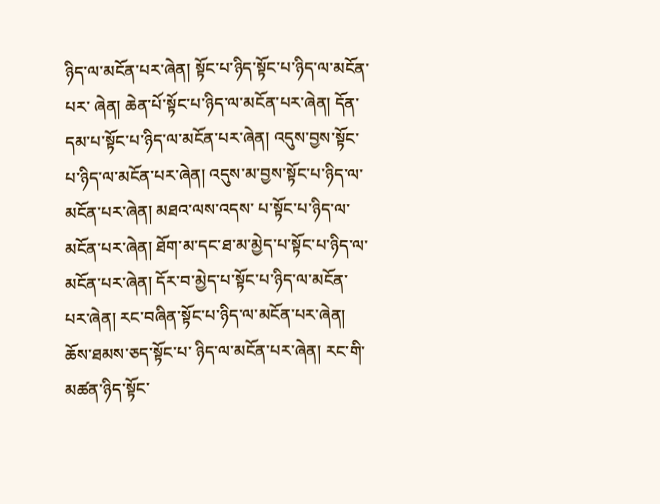ཉིད་ལ་མངོན་པར་ཞེན། སྟོང་པ་ཉིད་སྟོང་པ་ཉིད་ལ་མངོན་པར་ ཞེན། ཆེན་པོ་སྟོང་པ་ཉིད་ལ་མངོན་པར་ཞེན། དོན་དམ་པ་སྟོང་པ་ཉིད་ལ་མངོན་པར་ཞེན། འདུས་བྱས་སྟོང་པ་ཉིད་ལ་མངོན་པར་ཞེན། འདུས་མ་བྱས་སྟོང་པ་ཉིད་ལ་མངོན་པར་ཞེན། མཐའ་ལས་འདས་ པ་སྟོང་པ་ཉིད་ལ་མངོན་པར་ཞེན། ཐོག་མ་དང་ཐ་མ་མྱེད་པ་སྟོང་པ་ཉིད་ལ་མངོན་པར་ཞེན། དོར་བ་མྱེད་པ་སྟོང་པ་ཉིད་ལ་མངོན་པར་ཞེན། རང་བཞིན་སྟོང་པ་ཉིད་ལ་མངོན་པར་ཞེན། ཆོས་ཐམས་ཅད་སྟོང་པ་ ཉིད་ལ་མངོན་པར་ཞེན། རང་གི་མཚན་ཉིད་སྟོང་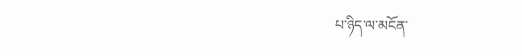པ་ཉིད་ལ་མངོན་